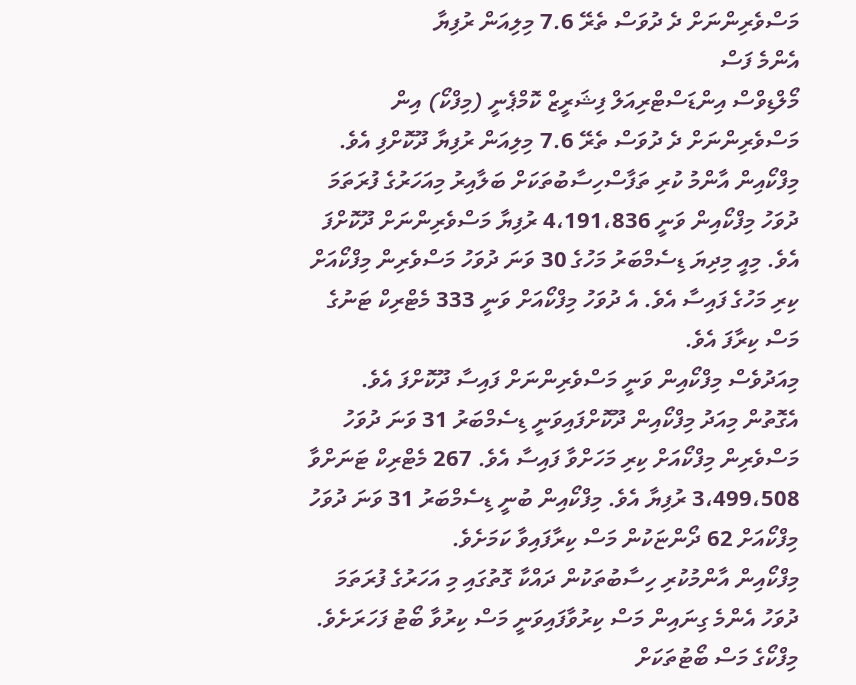މަސްވެރިންނަށް ދެ ދުވަސް ތެރޭ 7.6 މިލިއަން ރުފިޔާ
އެންމެ ފަސް
މޯލްޑިވްސް އިންޑަސްޓްރިއަލް ފިޝަރީޒް ކޮމްޕެނީ (މިފްކޯ) އިން މަސްވެރިންނަށް ދެ ދުވަސް ތެރޭ 7.6 މިލިއަން ރުފިޔާ ދޫކޮށްފި އެވެ.
މިފްކޯއިން އާންމު ކުރި ތަފާސްހިސާބުތަކަށް ބަލާއިރު މިއަހަރުގެ ފުރަތަމަ ދުވަހު މިފްކޯއިން ވަނީ 4،191،836 ރުފިޔާ މަސްވެރިންނަށް ދޫކޮށްފަ އެވެ. މިއީ މިދިޔަ ޑިސެމްބަރު މަހުގެ 30 ވަނަ ދުވަހު މަސްވެރިން މިފްކޯއަށް ކިރި މަހުގެ ފައިސާ އެވެ. އެ ދުވަހު މިފްކޯއަށް ވަނީ 333 މެޓްރިކް ޓަނުގެ މަސް ކިރާފަ އެވެ.
މިއަދުވެސް މިފްކޯއިން ވަނީ މަސްވެރިންނަށް ފައިސާ ދޫކޮށްފަ އެވެ. އެގޮތުން މިއަދު މިފްކޯއިން ދޫކޮށްފައިވަނީ ޑިސެމްބަރު 31 ވަނަ ދުވަހު މަސްވެރިން މިފްކޯއަށް ކިރި މަހަށްވާ ފައިސާ އެވެ. 267 މެޓްރިކް ޓަނަށްވާ 3،499،508 ރުފިޔާ އެވެ. މިފްކޯއިން ބުނީ ޑިސެމްބަރު 31 ވަނަ ދުވަހު މިފްކޯއަށް 62 ދޯންޏަކުން މަސް ކިރާފައިވާ ކަމަށެވެ.
މިފްކޯއިން އާންމުކުރި ހިސާބުތަކުން ދައްކާ ގޮތުގައި މި އަހަރުގެ ފުރަތަމަ ދުވަހު އެންމެ ގިނައިން މަސް ކިރުވާފައިވަނީ މަސް ކިރުވާ ބޯޓު ފަހަރަށެވެ.
މިފްކޯގެ މަސް ބޯޓުތަކަށް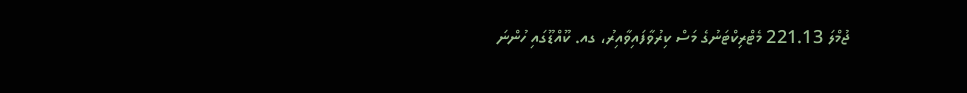ޖުމްލަ 221.13 މެޓްރިކްޓަނުގެ މަސް ކިރުވާފައިވާއިރު، ގއ. ކޫއްޑޫގައި ހުންނަ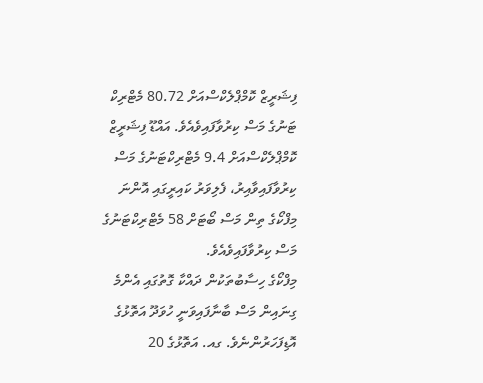ފިޝަރީޒް ކޮމްޕްލެކްސްއަށް 80.72 މެޓްރިކް ޓަނުގެ މަސް ކިރުވާފައިވެއެވެ. އައްޑޫ ފިޝަރީޒް ކޮމްޕްލެކްސްއަށް 9.4 މެޓްރިކްޓަނުގެ މަސް ކިރުވާފައިވާއިރު، ފެލިވަރު ކައިރީގައި އޮންނަ މިފްކޯގެ ތިން މަސް ބޯޓަށް 58 މެޓްރިކްޓަނުގެ މަސް ކިރުވާފައިވެއެވެ.
މިފްކޯގެ ހިސާބުތަކުން ދައްކާ ގޮތުގައި އެންމެ ގިނައިން މަސް ބާނާފައިވަނީ ހުވަދޫ އަތޮޅުގެ އޮޑިފަހަރުންނެވެ. ގއ. އަތޮޅުގެ 20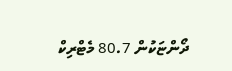ދޯންޏަކުން 80.7 މެޓްރިކް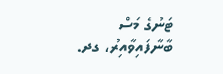ޓަނުގެ މަސް ބާނާފައިވާއިރު، ގދ.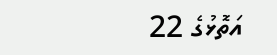އަތޮޅުގެ 22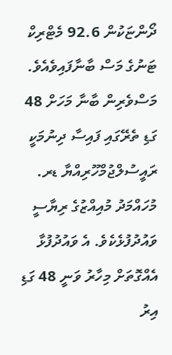ދޯންޏަކުން 92.6 މެޓްރިކް ޓަނުގެ މަސް ބާނާފައިވެއެވެ.
މަސްވެރިން ބާނާ މަހަށް 48 ގަޑި ތެރޭގައި ފައިސާ ދިނުމަކީ ރައީސުލްޖުމްހޫރިއްޔާ ޑރ. މުހައްމަދު މުއިއްޒުގެ ރިޔާސީ ވައުދުފުޅެކެވެ. އެ ވައުދުފުޅާ އެއްގޮތަށް މިހާރު ވަނީ 48 ގަޑި އިރު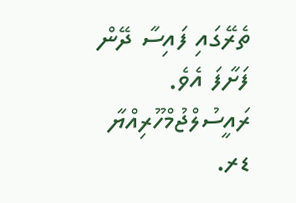ތެރޭގައި ފައިސާ ދޭން ފަށާފަ އެވެ.
ރައީސުލްޖުމްހޫރިއްޔާ ޑރ.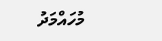މުހައްމަދު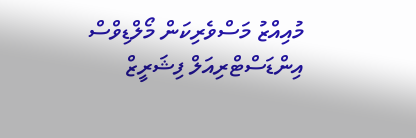މުއިއްޒު މަސްވެރިކަން މޯލްޑިވްސް އިންޑަސްޓްރިއަލް ފިޝަރީޒް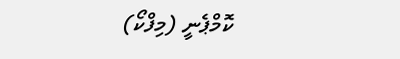ކޮމްޕެނީ (މިފްކޯ)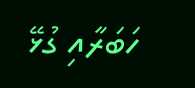ހަބަރާއި ގުޅޭ